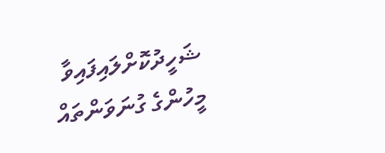ޝަހީދުކޮށްލައިފައިވާ މީހުންގެ ގުނަވަންތައް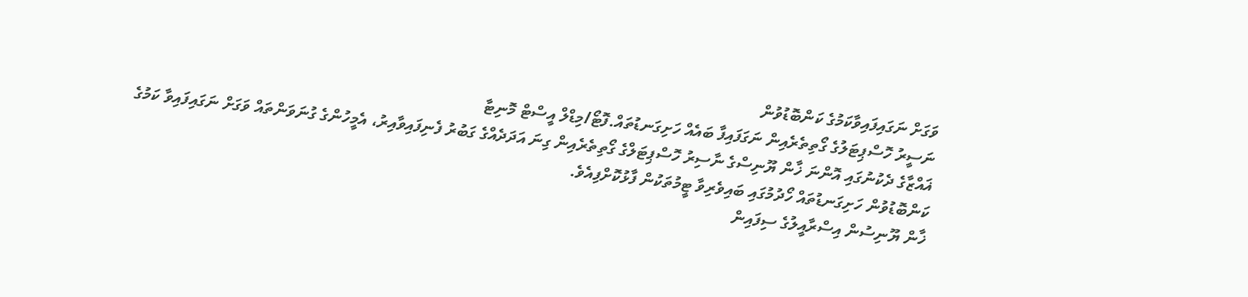ވަގަށް ނަގައިފައިވާކަމުގެ ކަންބޮޑުވުން
ނަސީރު ހޮސްޕިޓަލުގެ ގޯތިތެރެއިން ނަގަފައިފާ ބައެއް ހަށިގަނޑުތައް.ފޮޓޯ/މިޑްލް އީސްޓް މޮނިޓާ
ޣައްޒާގެ ދެކުނުގައި އޮންނަ ޚާން ޔޫނިސްގެ ނާސިރު ހޮސްޕިޓަލްގެ ގޯތިތެރެއިން ގިނަ އަދަދެއްގެ ގަބުރު ފެނިފައިވާއިރު، އެމީހުންގެ ގުނަވަންތައް ވަގަށް ނަގައިފައިވާ ކަމުގެ ކަންބޮޑުވުން ހަށިގަނޑުތައް ހޯދުމުގައި ބައިވެރިވާ ޓީމުތަކުން ފާޅުކޮށްފިއެވެ.
ޚާން ޔޫނިސުން އިސްރާއީލުގެ ސިފައިން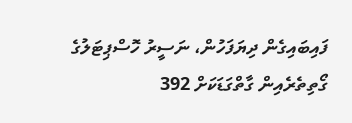ފައިބައިގެން ދިޔަފަހުން، ނަސީރު ހޮސްޕިޓަލުގެ ގޯތިތެރެއިން ގާތްގަޑަކަށް 392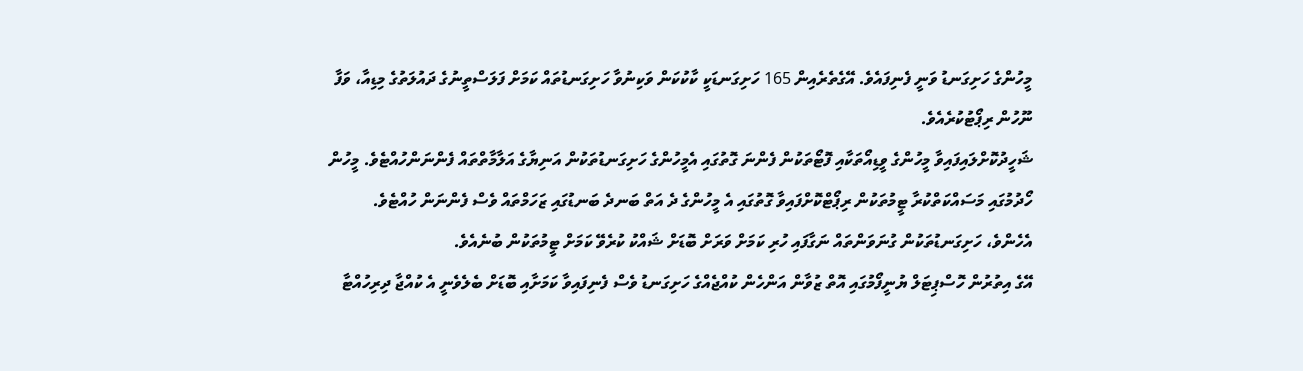މީހުންގެ ހަށިގަނޑު ވަނީ ފެނިފައެވެ. އޭގެތެރެއިން 165 ހަށިގަނޑަކީ ކާކުކަން ވަކިނުވާ ހަށިގަނޑުތައް ކަމަށް ފަލަސްތީނުގެ ދައުލަތުގެ މިޑިއާ، ވަފާ ނޫހުން ރިޕޯޓުކުރެއެވެ.
ޝަހީދުކޮށްލައިފައިވާ މީހުންގެ ވީޑިއޯތަކާއި ފޮޓޯތަކުން ފެންނަ ގޮތުގައި އެމީހުންގެ ހަށިގަނޑުތަކުން އަނިޔާގެ އަލާމާތްތައް ފެންނަންހުއްޓެވެ. މީހުން ހޯދުމުގައި މަސައްކަތްކުރާ ޓީމުތަކުން ރިޕޯޓްކޮށްފައިވާ ގޮތުގައި އެ މީހުންގެ ދެ އަތް ބަނދެ ބަނޑުގައި ޒަހަމްތައް ވެސް ފެންނަން ހުއްޓެވެ. އެހެންވެ، ހަށިގަނޑުތަކުން ގުނަވަންތައް ނަގާފައި ހުރި ކަމަށް ވަރަށް ބޮޑަށް ޝައްކު ކުރެވޭ ކަމަށް ޓީމުތަކުން ބުނެއެވެ.
އޭގެ އިތުރުން ހޮސްޕިޓަލް ޔުނީފޯމުގައި އޮތް ޒުވާން އަންހެން ކުއްޖެއްގެ ހަށިގަނޑު ވެސް ފެނިފައިވާ ކަމަށާއި ބޮޑަށް ބެލެވެނީ އެ ކުއްޖާ ދިރިހުއްޓާ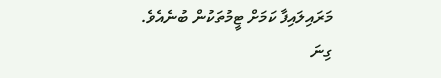މަރައިލައިފާ ކަމަށް ޓީމުތަކުން ބުނެއެވެ.
ގިނަ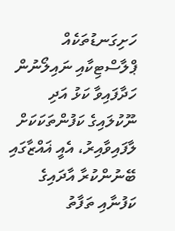ހަށިގަނޑުތަކެއް ޕްލާސްޓިކާއި ނައިލޯނުން ހަދާފައިވާ ކަޅު އަދި ނޫކުލައިގެ ކަފުންތަކަކަށް ލާފައިވާއިރު، އެއީ ޣައްޒާގައި ބޭނުންކުރާ އާދައިގެ ކަފުނާއި ތަފާތު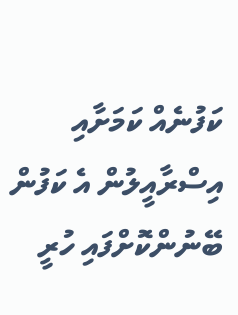ކަފުނެއް ކަމަށާއި އިސްރާއީލުން އެ ކަފުން ބޭނުންކޮށްފައި ހުރީ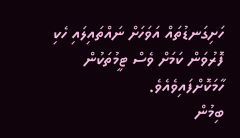ހަށިގަނޑުތައް އަވަހަށް ނައްތައިލައި ހެކި ފޮރުވަން ކަމަށް ވެސް ޓީމުތަކުން ހާމަކޮށްފައިވެއެވެ.
ބިމުން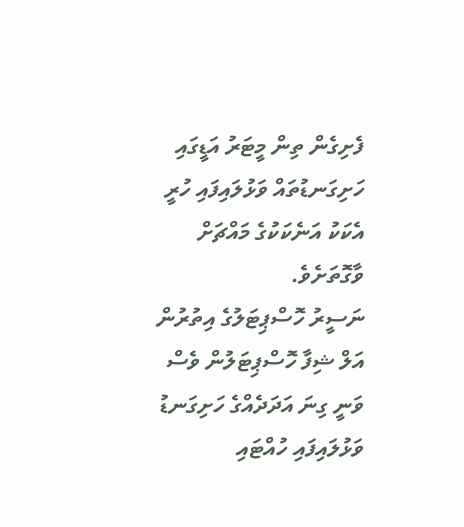ފެށިގެން ތިން މީޓަރު އަޑީގައި ހަށިގަނޑުތައް ވަޅުލައިފައި ހުރީ އެކަކު އަނެކަކުގެ މައްޗަށް ވާގޮތަށެވެ.
ނަސީރު ހޮސްޕިޓަލުގެ އިތުރުން އަލް ޝިފާ ހޮސްޕިޓަލުން ވެސް ވަނީ ގިނަ އަދަދެއްގެ ހަށިގަނޑު ވަޅުލައިފައި ހުއްޓައި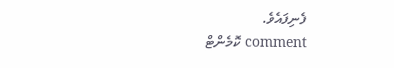ފެނިފައެވެ.
comment ކޮމެންޓް